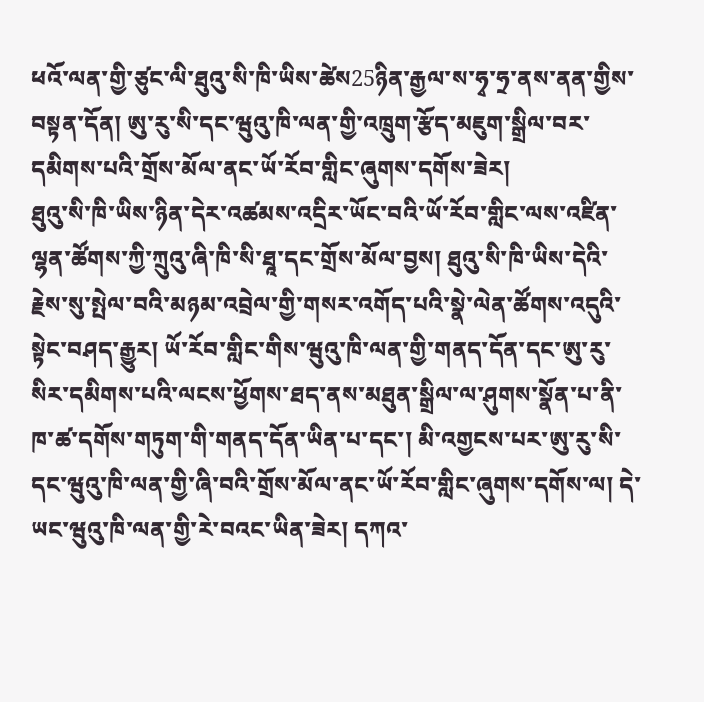ཕའོ་ལན་གྱི་ཙུང་ལི་ཐུའུ་སི་ཁི་ཡིས་ཚེས25ཉིན་རྒྱལ་ས་ཧྭ་ཧྲ་ནས་ནན་གྱིས་བསྟན་དོན། ཨུ་རུ་སི་དང་ཝུའུ་ཁི་ལན་གྱི་འཁྲུག་རྩོད་མཇུག་སྒྲིལ་བར་དམིགས་པའི་གྲོས་མོལ་ནང་ཡོ་རོབ་གླིང་ཞུགས་དགོས་ཟེར།
ཐུའུ་སི་ཁི་ཡིས་ཉིན་དེར་འཚམས་འདྲིར་ཡོང་བའི་ཡོ་རོབ་གླིང་ལས་འཛིན་ལྷན་ཚོགས་ཀྱི་ཀྲུའུ་ཞི་ཁི་སི་ཐཱ་དང་གྲོས་མོལ་བྱས། ཐུའུ་སི་ཁི་ཡིས་དེའི་རྗེས་སུ་སྤེལ་བའི་མཉམ་འབྲེལ་གྱི་གསར་འགོད་པའི་སྣེ་ལེན་ཚོགས་འདུའི་སྟེང་བཤད་རྒྱུར། ཡོ་རོབ་གླིང་གིས་ཝུའུ་ཁི་ལན་གྱི་གནད་དོན་དང་ཨུ་རུ་སིར་དམིགས་པའི་ལངས་ཕྱོགས་ཐད་ནས་མཐུན་སྒྲིལ་ལ་ཤུགས་སྣོན་པ་ནི་ཁ་ཚ་དགོས་གཏུག་གི་གནད་དོན་ཡིན་པ་དང་། མི་འགྱངས་པར་ཨུ་རུ་སི་དང་ཝུའུ་ཁི་ལན་གྱི་ཞི་བའི་གྲོས་མོལ་ནང་ཡོ་རོབ་གླིང་ཞུགས་དགོས་ལ། དེ་ཡང་ཝུའུ་ཁི་ལན་གྱི་རེ་བའང་ཡིན་ཟེར། དཀའ་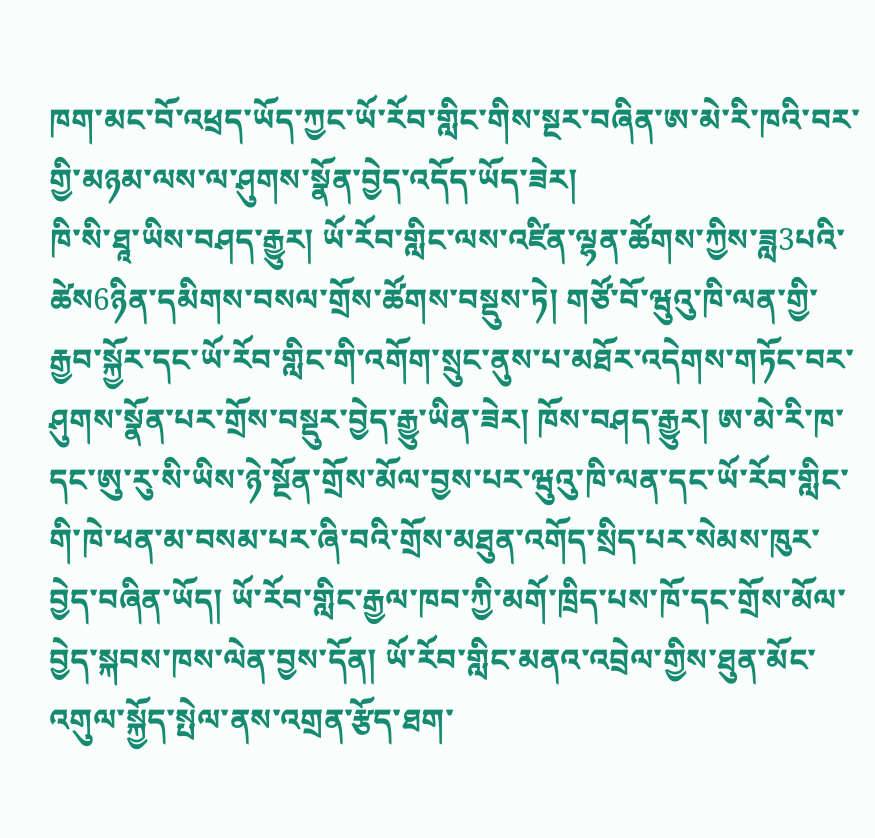ཁག་མང་བོ་འཕྲད་ཡོད་ཀྱང་ཡོ་རོབ་གླིང་གིས་སྔར་བཞིན་ཨ་མེ་རི་ཁའི་བར་གྱི་མཉམ་ལས་ལ་ཤུགས་སྣོན་བྱེད་འདོད་ཡོད་ཟེར།
ཁི་སི་ཐཱ་ཡིས་བཤད་རྒྱུར། ཡོ་རོབ་གླིང་ལས་འཛིན་ལྷན་ཚོགས་ཀྱིས་ཟླ3པའི་ཚེས6ཉིན་དམིགས་བསལ་གྲོས་ཚོགས་བསྡུས་ཏེ། གཙོ་བོ་ཝུའུ་ཁི་ལན་གྱི་རྒྱབ་སྐྱོར་དང་ཡོ་རོབ་གླིང་གི་འགོག་སྲུང་ནུས་པ་མཐོར་འདེགས་གཏོང་བར་ཤུགས་སྣོན་པར་གྲོས་བསྡུར་བྱེད་རྒྱུ་ཡིན་ཟེར། ཁོས་བཤད་རྒྱུར། ཨ་མེ་རི་ཁ་དང་ཨུ་རུ་སི་ཡིས་ཉེ་སྔོན་གྲོས་མོལ་བྱས་པར་ཝུའུ་ཁི་ལན་དང་ཡོ་རོབ་གླིང་གི་ཁེ་ཕན་མ་བསམ་པར་ཞི་བའི་གྲོས་མཐུན་འགོད་སྲིད་པར་སེམས་ཁུར་བྱེད་བཞིན་ཡོད། ཡོ་རོབ་གླིང་རྒྱལ་ཁབ་ཀྱི་མགོ་ཁྲིད་པས་ཁོ་དང་གྲོས་མོལ་བྱེད་སྐབས་ཁས་ལེན་བྱས་དོན། ཡོ་རོབ་གླིང་མནའ་འབྲེལ་གྱིས་ཐུན་མོང་འགུལ་སྐྱོད་སྤེལ་ནས་འགྲན་རྩོད་ཐག་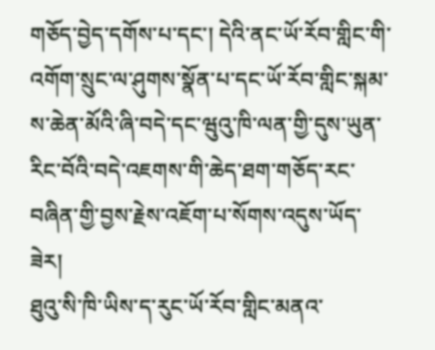གཅོད་བྱེད་དགོས་པ་དང་། དེའི་ནང་ཡོ་རོབ་གླིང་གི་འགོག་སྲུང་ལ་ཤུགས་སྣོན་པ་དང་ཡོ་རོབ་གླིང་སྐམ་ས་ཆེན་མོའི་ཞི་བདེ་དང་ཝུའུ་ཁི་ལན་གྱི་དུས་ཡུན་རིང་བོའི་བདེ་འཇགས་གི་ཆེད་ཐག་གཅོད་རང་བཞིན་གྱི་བྱས་རྗེས་འཇོག་པ་སོགས་འདུས་ཡོད་ཟེར།
ཐུའུ་སི་ཁི་ཡིས་ད་རུང་ཡོ་རོབ་གླིང་མནའ་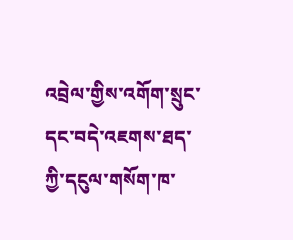འབྲེལ་གྱིས་འགོག་སྲུང་དང་བདེ་འཇགས་ཐད་ཀྱི་དངུལ་གསོག་ཁ་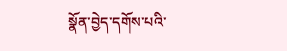སྣོན་བྱེད་དགོས་པའི་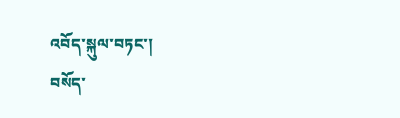འབོད་སྐུལ་བཏང་།
བསོད་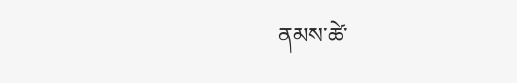ནམས་ཚེ་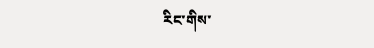རིང་གིས་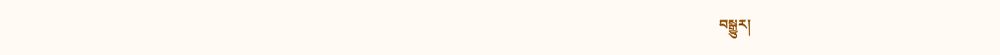བསྒྱུར།